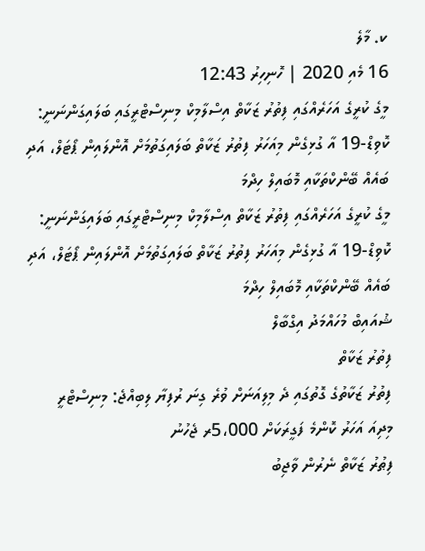ކ. މާލެ
16 މެއި 2020 | ހޮނިހިރު 12:43
މީގެ ކުރީގެ އަހަރެއްގައި ފިތުރު ޒަކާތް އިސްލާމިކް މިނިސްޓްރީގައި ބަލައިގަންނަނީ: ކޮވިޑް-19 އާ ގުޅިގެން މިއަހަރު ފިތުރު ޒަކާތް ބަލައިގަތުމަށް އޮންލައިން ޕޯޓަލް، އަދި ބައެއް ބޭންކްތަކާއި މޮބައިލް ހިދްމަ
މީގެ ކުރީގެ އަހަރެއްގައި ފިތުރު ޒަކާތް އިސްލާމިކް މިނިސްޓްރީގައި ބަލައިގަންނަނީ: ކޮވިޑް-19 އާ ގުޅިގެން މިއަހަރު ފިތުރު ޒަކާތް ބަލައިގަތުމަށް އޮންލައިން ޕޯޓަލް، އަދި ބައެއް ބޭންކްތަކާއި މޮބައިލް ހިދްމަ
ޝުއައިބް މުހައްމަދު އިގްބާލް
ފިތުރު ޒަކާތް
ފިތުރު ޒަކާތުގެ ގޮތުގައި ދެ މިލިއަނަށް ވުރެ ގިނަ ރުފިޔާ ލިބިއްޖެ: މިނިސްޓްރީ
މިދިއަ އަހަރު ކޮންމެ ފަގީރަކަށް 5،000ރ ޖެހުނު
ފިޠުރު ޒަކާތް ނެރުން ވާޖިބު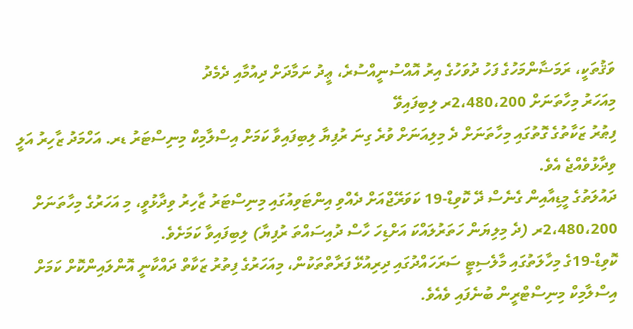ވަޤުތަކީ، ރަމަޟާންމަހުގެ ފަހު ދުވަހުގެ އިރު އޮއްސުނީއްސުރެ، ޢީދު ނަމާދަށް ދިއުމާއި ދެމެދު
މިއަހަރު މިހާތަނަށް 2،480،200ރ ލިބިފައިވޭ
ފިޠުރު ޒަކާތުގެ ގޮތުގައި މިހާތަނަށް ދެ މިލިއަނަށް ވުރެ ގިނަ ރުފިޔާ ލިބިފައިވާ ކަމަށް އިސްލާމިކް މިނިސްޓަރު ޑރ. އަހްމަދު ޒާހިރު އަލީ ވިދާޅުވެއްޖެ އެވެ.
ދައުލަތުގެ މީޑިއާއިން ގެނެސް ދޭ ކޮވިޑް-19 ކަވަރޭޖްއަށް ދެއްވި އިންޓަވިއުގައި މިނިސްޓަރު ޒާހިރު ވިދާޅުވީ، މި އަހަރުގެ މިހާތަނަށް 2،480،200ރ (ދެ މިލިޔަން ހަތަރުލައްކަ އަށްޑިހަ ހާސް ދުއިސައްތަ ރުފިޔާ) ލިބިފައިވާ ކަމަށެވެ.
ކޮވިޑް-19ގެ މިހާލަތުގައި މާލެސިޓީ ސަރަހައްދުގައި ދިރިއުޅޭ ފަރާތްތަކުން، މިއަހަރުގެ ފިތުރު ޒަކާތް ދައްކާނީ އޮންލައިންކޮށް ކަމަށް އިސްލާމިކް މިނިސްޓްރީން ބުނެފައި ވެއެވެ.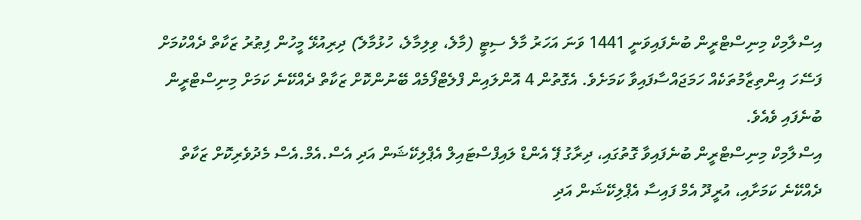އިސްލާމިކް މިނިސްޓްރީން ބުނެފައިވަނީ 1441 ވަނަ އަހަރު މާލެ ސިޓީ (މާލެ، ވިލިމާލެ، ހުޅުމާލެ) ދިރިއުޅޭ މީހުން ފިޠުރު ޒަކާތް ދެއްކުމަށް ފަސޭހަ އިންތިޒާމުތަކެއް ހަމަޖައްސާފައިވާ ކަމަށެވެ. އެގޮތުން 4 އޮންލައިން ފްލެޓްފޯމެއް ބޭނުންކޮށް ޒަކާތް ދެއްކޭނެ ކަމަށް މިނިސްޓްރީން ބުނެފައި ވެއެވެ.
އިސްލާމިކް މިނިސްޓްރީން ބުނެފައިވާ ގޮތުގައި، ދިރާގު ޕޭ އެންޑް ލައިފްސްޓައިލް އެޕްލިކޭޝަން އަދި އެސް.އެމް.އެސް މެދުވެރިކޮށް ޒަކާތް ދެއްކޭނެ ކަމަށާއި، އުރީދޫ އެމް ފައިސާ އެޕްލިކޭޝަން އަދި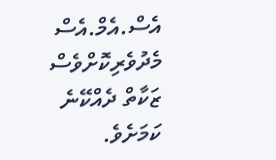އެސް.އެމް.އެސް މެދުވެރިކޮށްވެސް ޒަކާތް ދެއްކޭނެ ކަމަށެވެ.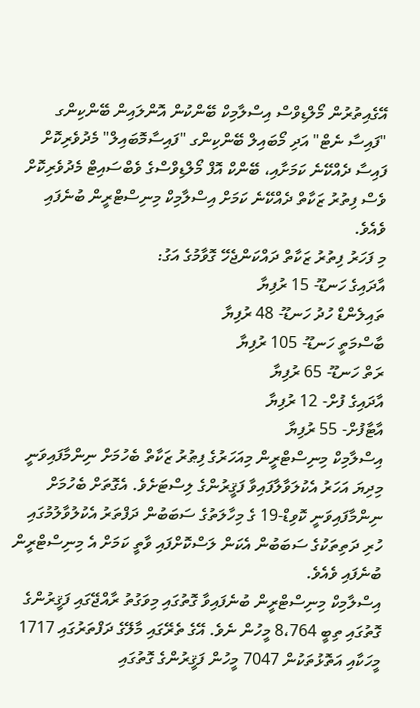އޭގެއިތުރުން މޯލްޑިވްސް އިސްލާމިކް ބޭންކުން އޮންލައިން ބޭންކިންގ "ފައިސާ ނެޓް" އަދި މޯބައިލް ބޭންކިންގ "ފައިސާމޮބައިލް" މެދުވެރިކޮށް ފައިސާ ދެއްކޭނެ ކަމަށާއި، ބޭންކް އޮފް މޯލްޑިވްސްގެ ވެބްސައިޓް މެދުވެރިކޮށް ވެސް ފިތުރު ޒަކާތް ދެއްކޭނެ ކަމަށް އިސްލާމިކް މިނިސްޓްރީން ބުނެފައި ވެއެވެ.
މި ފަހަރު ފިތުރު ޒަކާތް ދައްކަންޖެހޭ ގޮވާމުގެ އަގު:
އާދައިގެ ހަނޑޫ- 15 ރުފިޔާ
ތައިލެންޑް ހުދު ހަނޑޫ- 48 ރުފިޔާ
ބާސްމަތީ ހަނޑޫ- 105 ރުފިޔާ
ރަތް ހަނޑޫ- 65 ރުފިޔާ
އާދައިގެ ފުށް- 12 ރުފިޔާ
އާޓާފުށް- 55 ރުފިޔާ
އިސްލާމިކް މިނިސްޓްރީން މިއަހަރުގެ ފިޠުރު ޒަކާތް ބެހުމަށް ނިންމާފައިވަނީ މިދިޔަ އަހަރު އެކުލަވާލާފައިވާ ފަޤީރުންގެ ލިސްޓަށެވެ. އެގޮތަށް ބެހުމަށް ނިންމާފައިވަނީ ކޮވިޑް-19 ގެ މިހާލަތުގެ ސަބަބުން ދަފްތަރު އެކުލުވާލުމުގައި ހުރި ދަތިތަކުގެ ސަބަބުން އެކަން ލަސްކޮށްފައި ވާތީ ކަމަށް އެ މިނިސްޓްރީން ބުނެފައި ވެއެވެ.
އިސްލާމިކް މިނިސްޓްރީން ބުނެފައިވާ ގޮތުގައި މިވަގުތު ރާއްޖޭގައި ފަޤީރުންގެ ގޮތުގައި ތިބީ 8،764 މީހުން ނެވެ. އޭގެ ތެރޭގައި މާލޭގެ ދަފްތަރުގައި 1717 މީހަކާއި އަތޮޅުތަކުން 7047 މީހުން ފަޤީރުންގެ ގޮތުގައި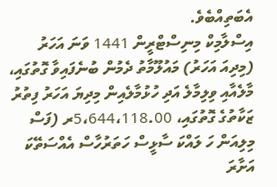އެބަތިއްބެވެ.
އިސްލާމިކް މިނިސްޓްރީން 1441 ވަނަ އަހަރު (މިދިއަ އަހަރު) މައުލޫމާތު ދެމުން ބުނެފައިވާ ގޮތުގައި، މާލެއާއި ވިލިމާލެ އަދި ހުޅުމާލެއިން މިދިޔަ އަހަރު ފިތުރު ޒަކާތުގެ ގޮތުގައި، 5،644،118.00ރ (ފަސް މިލިއަން ހަ ލައްކަ ސާޅީސް ހަތަރުހާސް އެއްސަތޭކަ އަށާރަ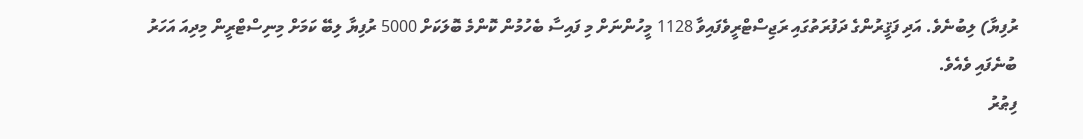ރުފިޔާ) ލިބުނެވެ. އަދި ފަޤީރުންގެ ދަފުރަތުގައި ރަޖިސްޓްރީވެފައިވާ 1128 މީހުންނަށް މި ފައިސާ ބެހުމުން ކޮންމެ ބޮލަކަށް 5000 ރުފިޔާ ލިބޭ ކަމަށް މިނިސްޓްރީން މިދިއަ އަހަރު ބުނެފައި ވެއެވެ.
ފިޠުރު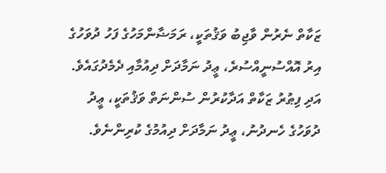ޒަކާތް ނެރުން ވާޖިބު ވަޤުތަކީ، ރަމަޟާންމަހުގެ ފަހު ދުވަހުގެ އިރު އޮއްސުނީއްސުރެ، ޢީދު ނަމާދަށް ދިއުމާއި ދެމެދުގައެވެ. އަދި ފިޠުރު ޒަކާތް އަދާކުރުން ސުންނަތް ވަޤުތަކީ، ޢީދު ދުވަހުގެ ހެނދުނު، ޢީދު ނަމާދަށް ދިއުމުގެ ކުރިންނެވެ.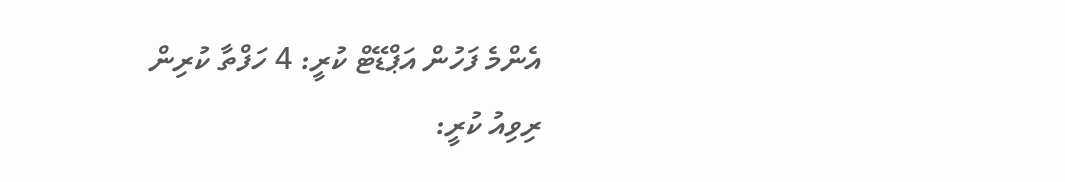އެންމެ ފަހުން އަޕްޑޭޓް ކުރީ: 4 ހަފްތާ ކުރިން
ރިވިއު ކުރީ: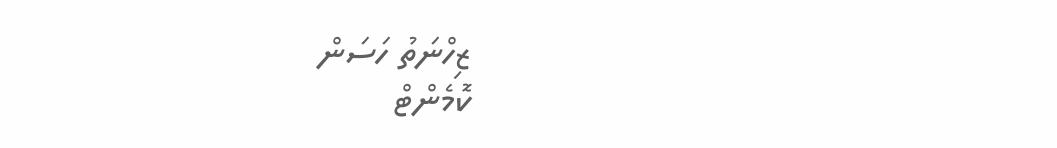ޒިހްނަތު ހަސަން
ކޮމެންޓް